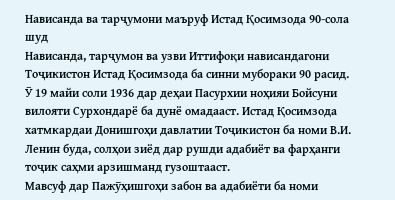Нависанда ва тарҷумони маъруф Истад Қосимзода 90-сола шуд
Нависанда, тарҷумон ва узви Иттифоқи нависандагони Тоҷикистон Истад Қосимзода ба синни мубораки 90 расид.
Ӯ 19 майи соли 1936 дар деҳаи Пасурхии ноҳияи Бойсуни вилояти Сурхондарё ба дунё омадааст. Истад Қосимзода хатмкардаи Донишгоҳи давлатии Тоҷикистон ба номи В.И. Ленин буда, солҳои зиёд дар рушди адабиёт ва фарҳанги тоҷик саҳми арзишманд гузоштааст.
Мавсуф дар Пажӯҳишгоҳи забон ва адабиёти ба номи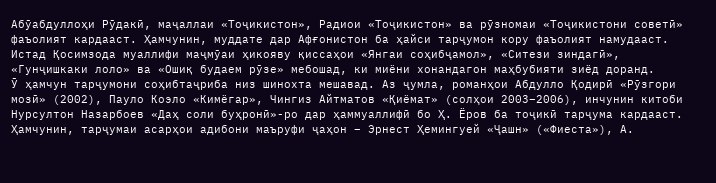Абӯабдуллоҳи Рӯдакӣ, маҷаллаи «Тоҷикистон», Радиои «Тоҷикистон» ва рӯзномаи «Тоҷикистони советӣ» фаъолият кардааст. Ҳамчунин, муддате дар Афғонистон ба ҳайси тарҷумон кору фаъолият намудааст.
Истад Қосимзода муаллифи маҷмӯаи ҳикояву қиссаҳои «Янгаи соҳибҷамол», «Ситези зиндагӣ», «Гунҷишкаки лоло» ва «Ошиқ будаем рӯзе» мебошад, ки миёни хонандагон маҳбубияти зиёд доранд.
Ӯ ҳамчун тарҷумони соҳибтаҷриба низ шинохта мешавад. Аз ҷумла, романҳои Абдулло Қодирӣ «Рӯзгори мозӣ» (2002), Пауло Коэло «Кимёгар», Чингиз Айтматов «Қиёмат» (солҳои 2003–2006), инчунин китоби Нурсултон Назарбоев «Даҳ соли буҳронӣ»-ро дар ҳаммуаллифӣ бо Ҳ. Ёров ба тоҷикӣ тарҷума кардааст.
Ҳамчунин, тарҷумаи асарҳои адибони маъруфи ҷаҳон – Эрнест Ҳемингуей «Ҷашн» («Фиеста»), А.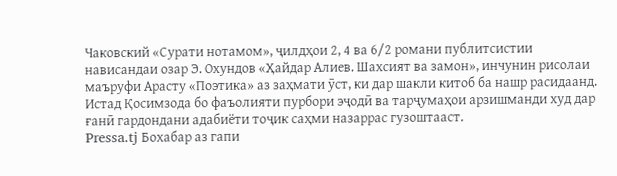Чаковский «Сурати нотамом», ҷилдҳои 2, 4 ва 6/2 романи публитсистии нависандаи озар Э. Охундов «Ҳайдар Алиев. Шахсият ва замон», инчунин рисолаи маъруфи Арасту «Поэтика» аз заҳмати ӯст, ки дар шакли китоб ба нашр расидаанд.
Истад Қосимзода бо фаъолияти пурбори эҷодӣ ва тарҷумаҳои арзишманди худ дар ғанӣ гардондани адабиёти тоҷик саҳми назаррас гузоштааст.
Pressa.tj Бохабар аз гапи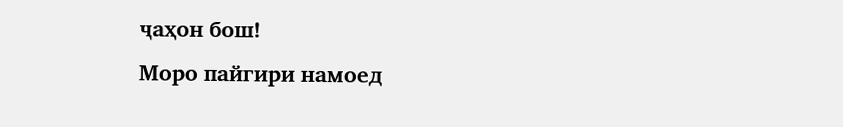ҷаҳон бош!
Моро пайгири намоед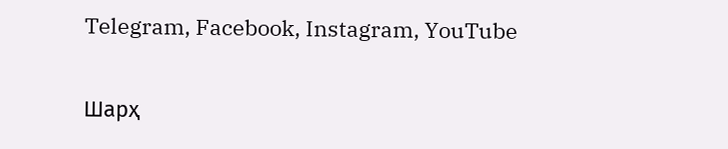Telegram, Facebook, Instagram, YouTube

Шарҳ